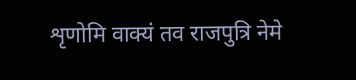शृणोमि वाक्यं तव राजपुत्रि नेमे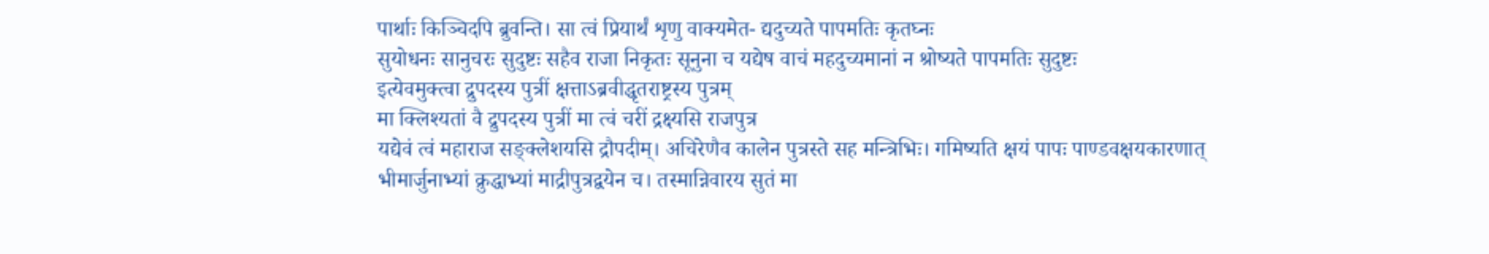पार्थाः किञ्चिदपि ब्रुवन्ति। सा त्वं प्रियार्थं शृणु वाक्यमेत- द्यदुच्यते पापमतिः कृतघ्नः
सुयोधनः सानुचरः सुदुष्टः सहैव राजा निकृतः सूनुना च यद्येष वाचं महदुच्यमानां न श्रोष्यते पापमतिः सुदुष्टः
इत्येवमुक्त्वा द्रुपदस्य पुत्रीं क्षत्ताऽब्रवीद्धृतराष्ट्रस्य पुत्रम्
मा क्लिश्यतां वै द्रुपदस्य पुत्रीं मा त्वं चरीं द्रक्ष्यसि राजपुत्र
यद्येवं त्वं महाराज सङ्क्लेशयसि द्रौपदीम्। अचिरेणैव कालेन पुत्रस्ते सह मन्त्रिभिः। गमिष्यति क्षयं पापः पाण्डवक्षयकारणात्
भीमार्जुनाभ्यां क्रुद्धाभ्यां माद्रीपुत्रद्वयेन च। तस्मान्निवारय सुतं मा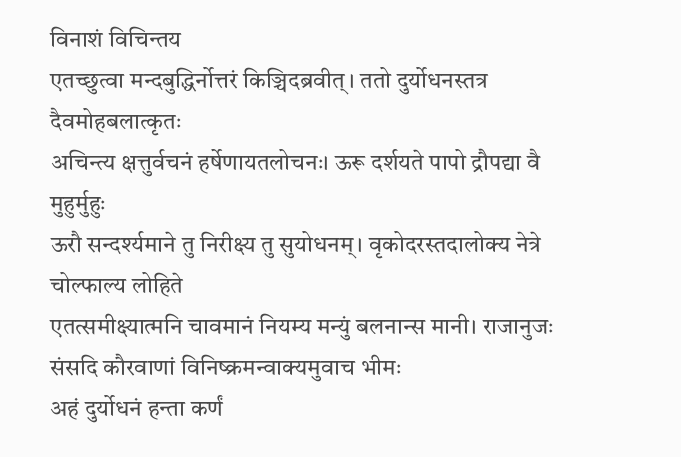विनाशं विचिन्तय
एतच्छुत्वा मन्दबुद्धिर्नोत्तरं किञ्चिदब्रवीत्। ततो दुर्योधनस्तत्र दैवमोहबलात्कृतः
अचिन्त्य क्षत्तुर्वचनं हर्षेणायतलोचनः। ऊरू दर्शयते पापो द्रौपद्या वै मुहुर्मुहुः
ऊरौ सन्दर्श्यमाने तु निरीक्ष्य तु सुयोधनम्। वृकोदरस्तदालोक्य नेत्रे चोल्फाल्य लोहिते
एतत्समीक्ष्यात्मनि चावमानं नियम्य मन्युं बलनान्स मानी। राजानुजः संसदि कौरवाणां विनिष्क्रमन्वाक्यमुवाच भीमः
अहं दुर्योधनं हन्ता कर्णं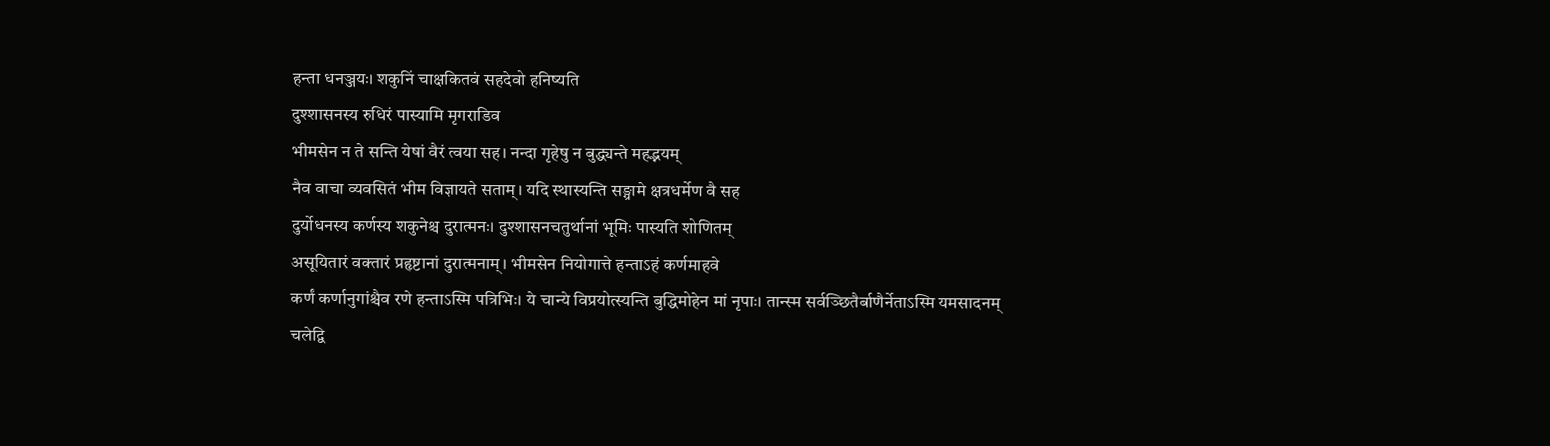हन्ता धनञ्जयः। शकुनिं चाक्षकितवं सहदेवो हनिष्यति
दुश्शासनस्य रुधिरं पास्यामि मृगराडिव
भीमसेन न ते सन्ति येषां वैरं त्वया सह। नन्दा गृहेषु न बुद्ध्यन्ते महद्भयम्
नैव वाचा व्यवसितं भीम विज्ञायते सताम्। यदि स्थास्यन्ति सङ्ग्रामे क्षत्रधर्मेण वै सह
दुर्योधनस्य कर्णस्य शकुनेश्च दुरात्मनः। दुश्शासनचतुर्थानां भूमिः पास्यति शोणितम्
असूयितारं वक्तारं प्रहृष्टानां दुरात्मनाम्। भीमसेन नियोगात्ते हन्ताऽहं कर्णमाहवे
कर्णं कर्णानुगांश्चैव रणे हन्ताऽस्मि पत्रिभिः। ये चान्ये विप्रयोत्स्यन्ति बुद्धिमोहेन मां नृपाः। तान्स्म सर्वञ्छितैर्बाणैर्नेताऽस्मि यमसादनम्
चलेद्वि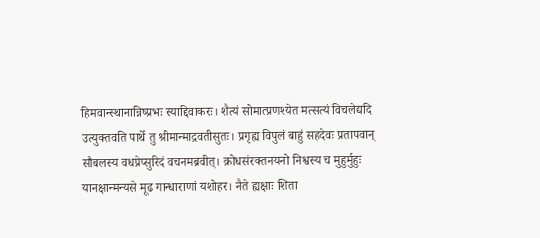हिमवान्स्थानान्निष्प्रभः स्याद्दिवाकरः। शैत्यं सोमात्प्रणश्येत मत्सत्यं विचलेद्यदि
उत्युक्तवति पार्थे तु श्रीमान्माद्रवतीसुतः। प्रगृह्य विपुलं बाहुं सहदेवः प्रतापवान्
सौबलस्य वधप्रेप्सुरिदं वचनमब्रवीत्। क्रोधसंरक्तनयनो निश्वस्य च मुहुर्मुहुः
यानक्षान्मन्यसे मूढ गान्धाराणां यशोहर। नैते ह्यक्षाः शिता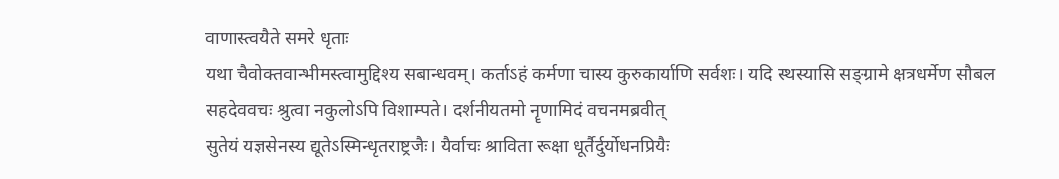वाणास्त्वयैते समरे धृताः
यथा चैवोक्तवान्भीमस्त्वामुद्दिश्य सबान्धवम्। कर्ताऽहं कर्मणा चास्य कुरुकार्याणि सर्वशः। यदि स्थस्यासि सङ्ग्रामे क्षत्रधर्मेण सौबल
सहदेववचः श्रुत्वा नकुलोऽपि विशाम्पते। दर्शनीयतमो नॄणामिदं वचनमब्रवीत्
सुतेयं यज्ञसेनस्य द्यूतेऽस्मिन्धृतराष्ट्रजैः। यैर्वाचः श्राविता रूक्षा धूर्तैर्दुर्योधनप्रियैः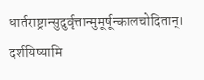धार्तराष्ट्रान्सुदुर्वृत्तान्मुमूर्षून्कालचोदितान्। दर्शयिष्यामि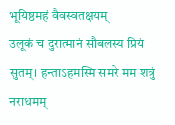भूयिष्ठमहं वैवस्वतक्षयम्
उलूकं च दुरात्मानं सौबलस्य प्रियं सुतम्। हन्ताऽहमस्मि समरे मम शत्रुं नराधमम्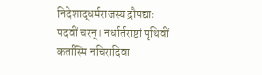निदेशाद्धर्मराजस्य द्रौपद्याः पदवीं चरन्। नर्धार्तराष्टां पृथिवीं कर्तास्मि नचिरादिवा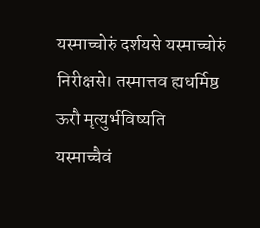यस्माच्चोरुं दर्शयसे यस्माच्चोरुं निरीक्षसे। तस्मात्तव ह्यधर्मिष्ठ ऊरौ मृत्युर्भविष्यति
यस्माच्चैवं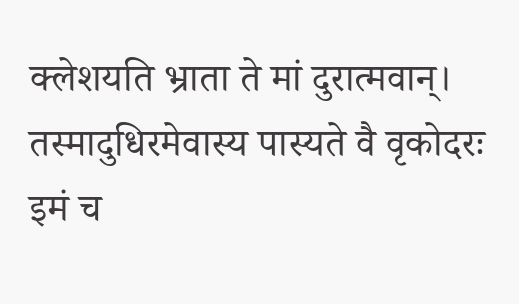क्लेशयति भ्राता ते मां दुरात्मवान्। तस्मादुधिरमेवास्य पास्यते वै वृकोदरः
इमं च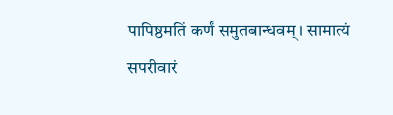पापिष्ठमतिं कर्णं समुतबान्धवम्। सामात्यं सपरीवारं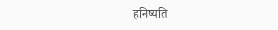हनिष्यति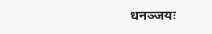धनञ्जयः